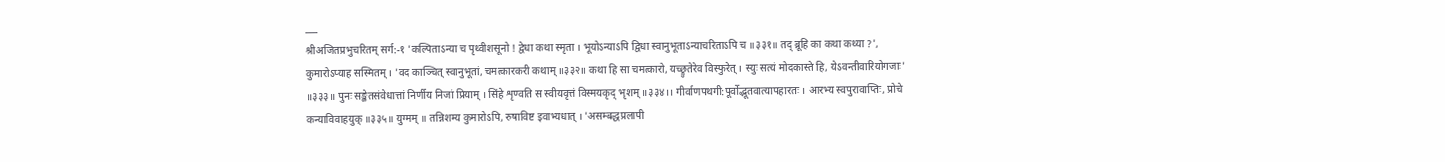___
श्रीअजितप्रभुचरितम् सर्ग:-१ 'कल्पिताऽन्या च पृथ्वीशसूनो ! द्वेधा कथा स्मृता । भूयोऽन्याऽपि द्विधा स्वानुभूताऽन्याचरिताऽपि च ॥३३१॥ तद् ब्रूहि का कथा कथ्या ?', कुमारोऽप्याह सस्मितम् । 'वद काञ्चित् स्वानुभूतां, चमत्कारकरी कथाम् ॥३३२॥ कथा हि सा चमत्कारो, यच्छ्रुतेरेव विस्फुरेत् । स्युः सत्यं मोदकास्ते हि, येऽवन्तीवारियोगजाः' ॥३३३॥ पुनः सङ्केतसंवेधात्तां निर्णीय निजां प्रियाम् । सिंहे शृण्वति स स्वीयवृत्तं विस्मयकृद् भृशम् ॥३३४।। गीर्वाणपथगी:पूर्वोद्भूतवात्यापहारतः । आरभ्य स्वपुरावाप्तिः, प्रोचे कन्याविवाहयुक् ॥३३५॥ युग्मम् ॥ तन्निशम्य कुमारोऽपि, रुषाविष्ट इवाभ्यधात् । 'असम्बद्धप्रलापी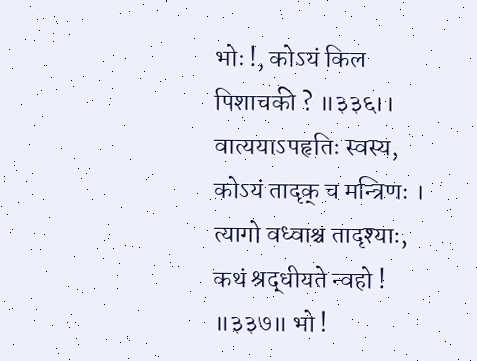भोः !, कोऽयं किल पिशाचकी ? ॥३३६।। वात्ययाऽपहृतिः स्वस्य, कोऽयं तादृक् च मन्त्रिणः । त्यागो वध्वाश्च तादृश्याः, कथं श्रद्धीयते न्वहो ! ॥३३७॥ भो !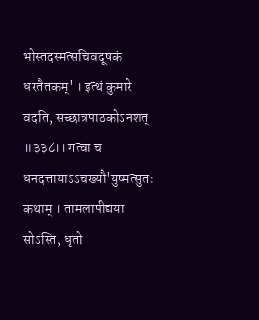भोस्तदस्मत्सचिवदूषकं धरतैतकम्' । इत्थं कुमारे वदति, सच्छात्रपाठकोऽनशत् ॥३३८।। गत्वा च धनदत्तायाऽऽचख्यौ'युष्मत्सुतः कथाम् । तामलापीद्यया सोऽस्ति, धृतो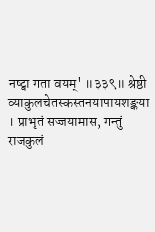नष्ट्वा गता वयम्' ॥३३९॥ श्रेष्ठी व्याकुलचेतस्कस्तनयापायशङ्कया । प्राभृतं सज्जयामास, गन्तुं राजकुलं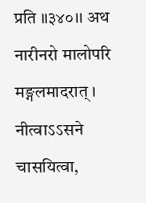प्रति ॥३४०।। अथ नारीनरो मालोपरि मङ्गलमादरात् । नीत्वाऽऽसने चासयित्वा,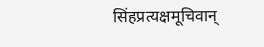सिंहप्रत्यक्षमूचिवान्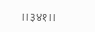।।३४१।।